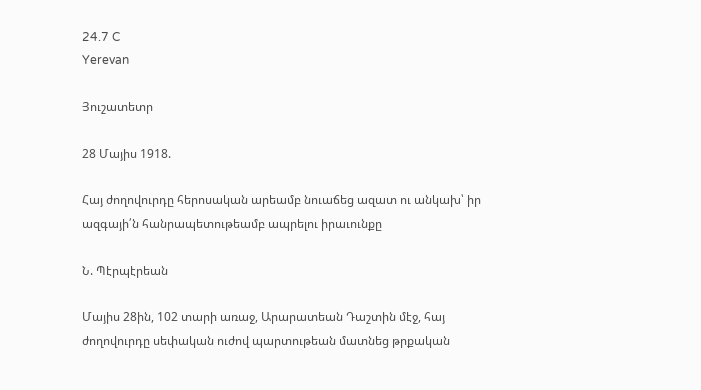24.7 C
Yerevan

Յուշատետր

28 Մայիս 1918.

Հայ ժողովուրդը հերոսական արեամբ նուաճեց ազատ ու անկախ՝ իր ազգայի՛ն հանրապետութեամբ ապրելու իրաւունքը

Ն. Պէրպէրեան

Մայիս 28ին, 102 տարի առաջ, Արարատեան Դաշտին մէջ, հայ ժողովուրդը սեփական ուժով պարտութեան մատնեց թրքական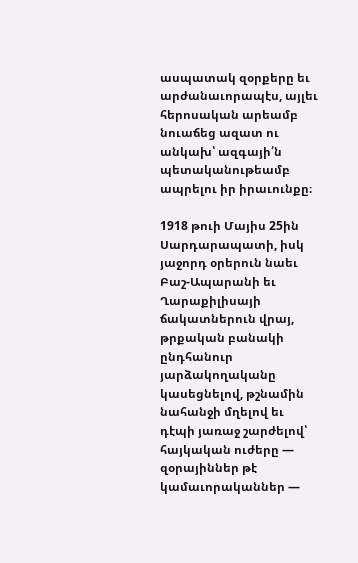ասպատակ զօրքերը եւ արժանաւորապէս, այլեւ հերոսական արեամբ նուաճեց ազատ ու անկախ՝ ազգայի՛ն պետականութեամբ ապրելու իր իրաւունքը։

1918 թուի Մայիս 25ին Սարդարապատի, իսկ յաջորդ օրերուն նաեւ Բաշ-Ապարանի եւ Ղարաքիլիսայի ճակատներուն վրայ, թրքական բանակի ընդհանուր յարձակողականը կասեցնելով, թշնամին նահանջի մղելով եւ դէպի յառաջ շարժելով՝ հայկական ուժերը — զօրայիններ թէ կամաւորականներ —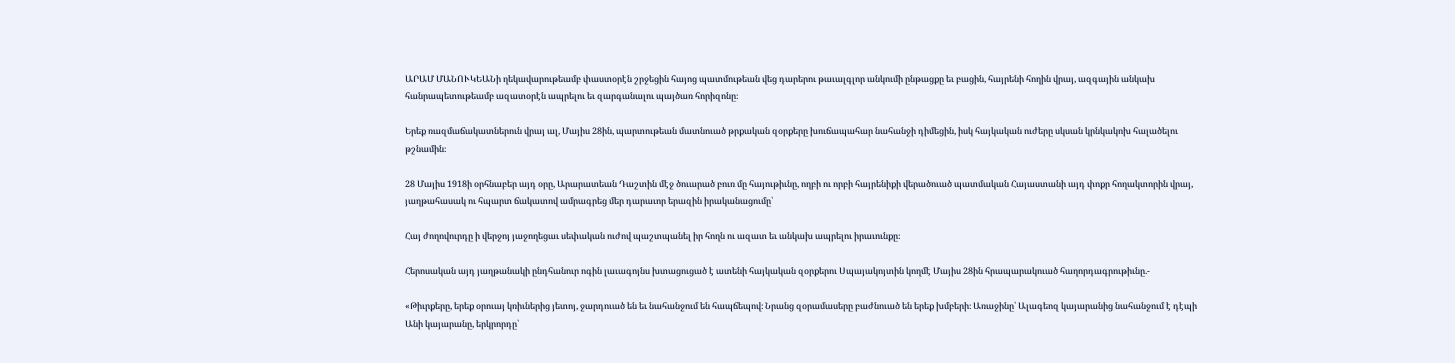ԱՐԱՄ ՄԱՆՈՒԿԵԱՆի ղեկավարութեամբ փաստօրէն շրջեցին հայոց պատմութեան վեց դարերու թաւալգլոր անկումի ընթացքը եւ բացին, հայրենի հողին վրայ, ազգային անկախ հանրապետութեամբ ազատօրէն ապրելու եւ զարգանալու պայծառ հորիզոնը։

Երեք ռազմաճակատներուն վրայ ալ, Մայիս 28ին, պարտութեան մատնուած թրքական զօրքերը խուճապահար նահանջի դիմեցին, իսկ հայկական ուժերը սկսան կրնկակոխ հալածելու թշնամին։

28 Մայիս 1918ի օրհնաբեր այդ օրը, Արարատեան Դաշտին մէջ ծուարած բուռ մը հայութիւնը, ողբի ու որբի հայրենիքի վերածուած պատմական Հայաստանի այդ փոքր հողակտորին վրայ, յաղթահասակ ու հպարտ ճակատով ամրագրեց մեր դարաւոր երազին իրականացումը՝

Հայ ժողովուրդը ի վերջոյ յաջողեցաւ սեփական ուժով պաշտպանել իր հողն ու ազատ եւ անկախ ապրելու իրաւունքը։

Հերոսական այդ յաղթանակի ընդհանուր ոգին լաւագոյնս խտացուցած է ատենի հայկական զօրքերու Սպայակոյտին կողմէ Մայիս 28ին հրապարակուած հաղորդագրութիւնը.-

«Թիւրքերը, երեք օրուայ կռիւներից յետոյ, ջարդուած են եւ նահանջում են հապճեպով։ Նրանց զօրամասերը բաժնուած են երեք խմբերի։ Առաջինը՝ Ալագեոզ կայարանից նահանջում է դէպի Անի կայարանը, երկրորդը՝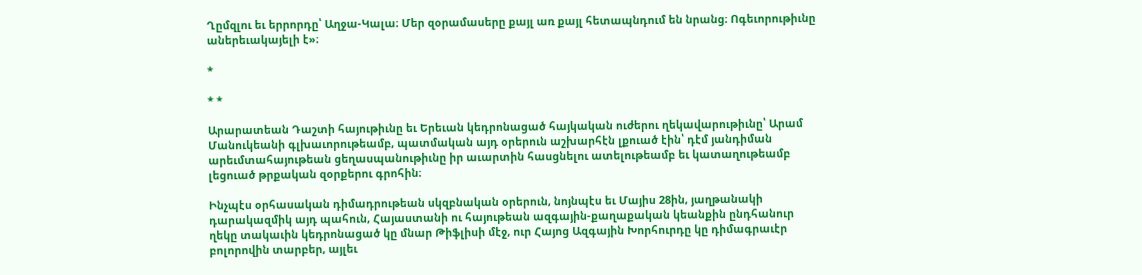Ղըմզլու եւ երրորդը՝ Աղջա-Կալա։ Մեր զօրամասերը քայլ առ քայլ հետապնդում են նրանց։ Ոգեւորութիւնը աներեւակայելի է»։

*

* *

Արարատեան Դաշտի հայութիւնը եւ Երեւան կեդրոնացած հայկական ուժերու ղեկավարութիւնը՝ Արամ Մանուկեանի գլխաւորութեամբ, պատմական այդ օրերուն աշխարհէն լքուած էին՝ դէմ յանդիման արեւմտահայութեան ցեղասպանութիւնը իր աւարտին հասցնելու ատելութեամբ եւ կատաղութեամբ լեցուած թրքական զօրքերու գրոհին։

Ինչպէս օրհասական դիմադրութեան սկզբնական օրերուն, նոյնպէս եւ Մայիս 28ին, յաղթանակի դարակազմիկ այդ պահուն, Հայաստանի ու հայութեան ազգային-քաղաքական կեանքին ընդհանուր ղեկը տակաւին կեդրոնացած կը մնար Թիֆլիսի մէջ, ուր Հայոց Ազգային Խորհուրդը կը դիմագրաւէր բոլորովին տարբեր, այլեւ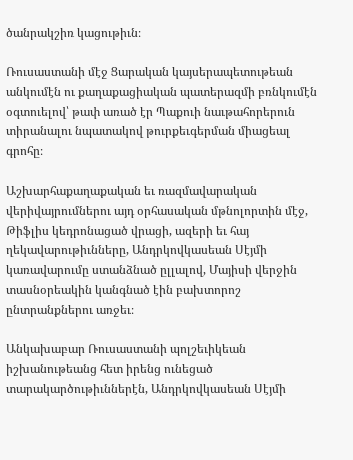ծանրակշիռ կացութիւն։

Ռուսաստանի մէջ Ցարական կայսերապետութեան անկումէն ու քաղաքացիական պատերազմի բռնկումէն օգտուելով՝ թափ առած էր Պաքուի նաւթահորերուն տիրանալու նպատակով թուրքեւգերման միացեալ գրոհը։

Աշխարհաքաղաքական եւ ռազմավարական վերիվայրումներու այդ օրհասական մթնոլորտին մէջ, Թիֆլիս կեդրոնացած վրացի, ազերի եւ հայ ղեկավարութիւնները, Անդրկովկասեան Սէյմի կառավարումը ստանձնած ըլլալով, Մայիսի վերջին տասնօրեակին կանգնած էին բախտորոշ ընտրանքներու առջեւ։

Անկախաբար Ռուսաստանի պոլշեւիկեան իշխանութեանց հետ իրենց ունեցած տարակարծութիւններէն, Անդրկովկասեան Սէյմի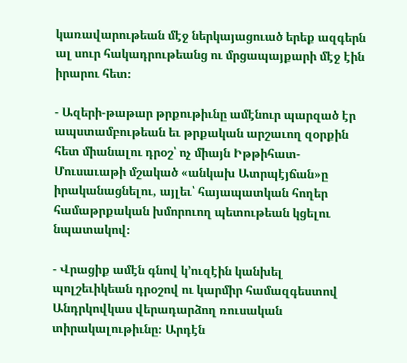կառավարութեան մէջ ներկայացուած երեք ազգերն ալ սուր հակադրութեանց ու մրցապայքարի մէջ էին իրարու հետ։

- Ազերի-թաթար թրքութիւնը ամէնուր պարզած էր ապստամբութեան եւ թրքական արշաւող զօրքին հետ միանալու դրօշ՝ ոչ միայն Իթթիհատ-Մուսաւաթի մշակած «անկախ Ատրպէյճան»ը իրականացնելու, այլեւ՝ հայապատկան հողեր համաթրքական խմորուող պետութեան կցելու նպատակով։

- Վրացիք ամէն գնով կ՚ուզէին կանխել պոլշեւիկեան դրօշով ու կարմիր համազգեստով Անդրկովկաս վերադարձող ռուսական տիրակալութիւնը։ Արդէն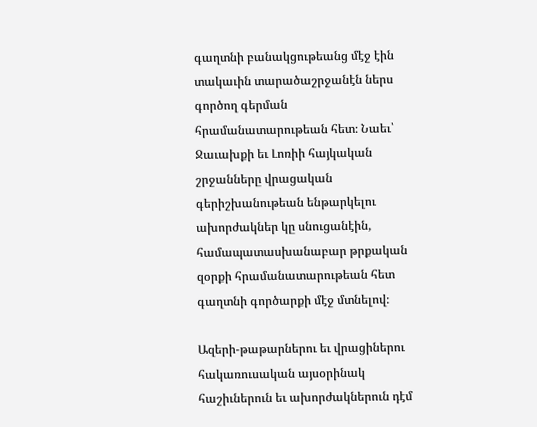գաղտնի բանակցութեանց մէջ էին տակաւին տարածաշրջանէն ներս գործող գերման հրամանատարութեան հետ։ Նաեւ՝ Ջաւախքի եւ Լոռիի հայկական շրջանները վրացական գերիշխանութեան ենթարկելու ախորժակներ կը սնուցանէին, համապատասխանաբար թրքական զօրքի հրամանատարութեան հետ գաղտնի գործարքի մէջ մտնելով։

Ազերի-թաթարներու եւ վրացիներու հակառուսական այսօրինակ հաշիւներուն եւ ախորժակներուն դէմ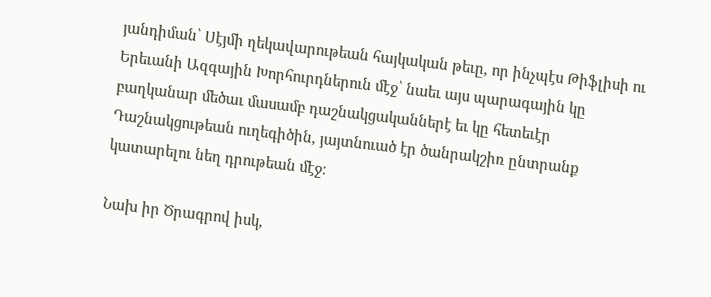յանդիման՝ Սէյմի ղեկավարութեան հայկական թեւը, որ ինչպէս Թիֆլիսի ու Երեւանի Ազգային Խորհուրդներուն մէջ՝ նաեւ այս պարագային կը բաղկանար մեծաւ մասամբ դաշնակցականներէ եւ կը հետեւէր Դաշնակցութեան ուղեգիծին, յայտնուած էր ծանրակշիռ ընտրանք կատարելու նեղ դրութեան մէջ։

Նախ իր Ծրագրով իսկ,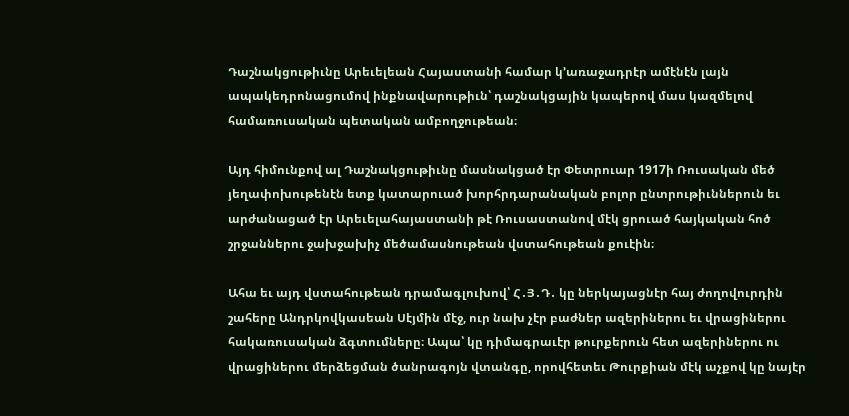Դաշնակցութիւնը Արեւելեան Հայաստանի համար կ՚առաջադրէր ամէնէն լայն ապակեդրոնացումով ինքնավարութիւն՝ դաշնակցային կապերով մաս կազմելով համառուսական պետական ամբողջութեան։

Այդ հիմունքով ալ Դաշնակցութիւնը մասնակցած էր Փետրուար 1917ի Ռուսական մեծ յեղափոխութենէն ետք կատարուած խորհրդարանական բոլոր ընտրութիւններուն եւ արժանացած էր Արեւելահայաստանի թէ Ռուսաստանով մէկ ցրուած հայկական հոծ շրջաններու ջախջախիչ մեծամասնութեան վստահութեան քուէին։

Ահա եւ այդ վստահութեան դրամագլուխով՝ Հ․Յ․Դ․ կը ներկայացնէր հայ ժողովուրդին շահերը Անդրկովկասեան Սէյմին մէջ, ուր նախ չէր բաժներ ազերիներու եւ վրացիներու հակառուսական ձգտումները։ Ապա՝ կը դիմագրաւէր թուրքերուն հետ ազերիներու ու վրացիներու մերձեցման ծանրագոյն վտանգը, որովհետեւ Թուրքիան մէկ աչքով կը նայէր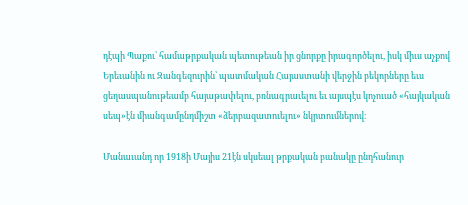դէպի Պաքու՝ համաթրքական պետութեան իր ցնորքը իրագործելու, իսկ միւս աչքով Երեւանին ու Զանգեզուրին՝ պատմական Հայաստանի վերջին բեկորները եւս ցեղասպանութեամբ հայաթափելու, բռնագրաւելու եւ այսպէս կոչուած «հայկական սեպ»էն միանգամընդմիշտ «ձերբազատուելու» նկրտումներով։

Մանաւանդ որ 1918ի Մայիս 21էն սկսեալ թրքական բանակը ընդհանուր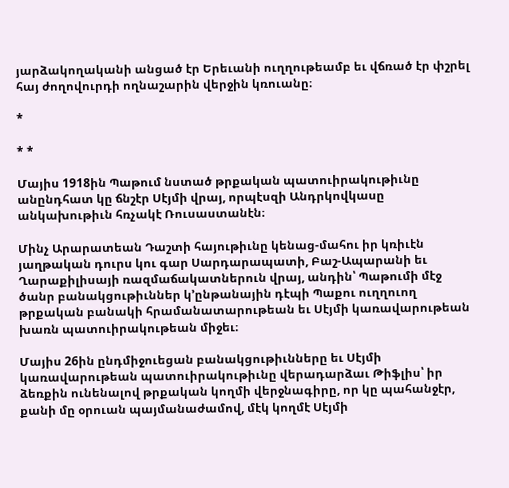յարձակողականի անցած էր Երեւանի ուղղութեամբ եւ վճռած էր փշրել հայ ժողովուրդի ողնաշարին վերջին կռուանը։

*

* *

Մայիս 1918ին Պաթում նստած թրքական պատուիրակութիւնը անընդհատ կը ճնշէր Սէյմի վրայ, որպէսզի Անդրկովկասը անկախութիւն հռչակէ Ռուսաստանէն։

Մինչ Արարատեան Դաշտի հայութիւնը կենաց-մահու իր կռիւէն յաղթական դուրս կու գար Սարդարապատի, Բաշ-Ապարանի եւ Ղարաքիլիսայի ռազմաճակատներուն վրայ, անդին՝ Պաթումի մէջ ծանր բանակցութիւններ կ՚ընթանային դէպի Պաքու ուղղուող թրքական բանակի հրամանատարութեան եւ Սէյմի կառավարութեան խառն պատուիրակութեան միջեւ։

Մայիս 26ին ընդմիջուեցան բանակցութիւնները եւ Սէյմի կառավարութեան պատուիրակութիւնը վերադարձաւ Թիֆլիս՝ իր ձեռքին ունենալով թրքական կողմի վերջնագիրը, որ կը պահանջէր, քանի մը օրուան պայմանաժամով, մէկ կողմէ Սէյմի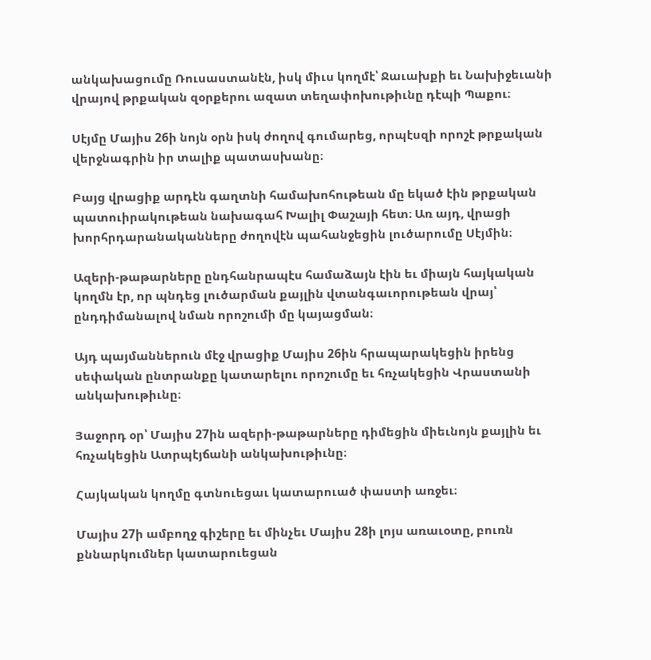անկախացումը Ռուսաստանէն, իսկ միւս կողմէ՝ Ջաւախքի եւ Նախիջեւանի վրայով թրքական զօրքերու ազատ տեղափոխութիւնը դէպի Պաքու։

Սէյմը Մայիս 26ի նոյն օրն իսկ ժողով գումարեց, որպէսզի որոշէ թրքական վերջնագրին իր տալիք պատասխանը։

Բայց վրացիք արդէն գաղտնի համախոհութեան մը եկած էին թրքական պատուիրակութեան նախագահ Խալիլ Փաշայի հետ։ Առ այդ, վրացի խորհրդարանականները ժողովէն պահանջեցին լուծարումը Սէյմին։

Ազերի-թաթարները ընդհանրապէս համաձայն էին եւ միայն հայկական կողմն էր, որ պնդեց լուծարման քայլին վտանգաւորութեան վրայ՝ ընդդիմանալով նման որոշումի մը կայացման։

Այդ պայմաններուն մէջ վրացիք Մայիս 26ին հրապարակեցին իրենց սեփական ընտրանքը կատարելու որոշումը եւ հռչակեցին Վրաստանի անկախութիւնը։

Յաջորդ օր՝ Մայիս 27ին ազերի-թաթարները դիմեցին միեւնոյն քայլին եւ հռչակեցին Ատրպէյճանի անկախութիւնը։

Հայկական կողմը գտնուեցաւ կատարուած փաստի առջեւ։

Մայիս 27ի ամբողջ գիշերը եւ մինչեւ Մայիս 28ի լոյս առաւօտը, բուռն քննարկումներ կատարուեցան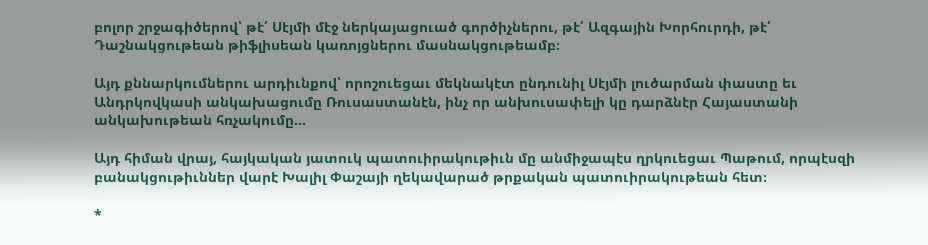բոլոր շրջագիծերով՝ թէ՛ Սէյմի մէջ ներկայացուած գործիչներու, թէ՛ Ազգային Խորհուրդի, թէ՛ Դաշնակցութեան թիֆլիսեան կառոյցներու մասնակցութեամբ։

Այդ քննարկումներու արդիւնքով՝ որոշուեցաւ մեկնակէտ ընդունիլ Սէյմի լուծարման փաստը եւ Անդրկովկասի անկախացումը Ռուսաստանէն, ինչ որ անխուսափելի կը դարձնէր Հայաստանի անկախութեան հռչակումը…

Այդ հիման վրայ, հայկական յատուկ պատուիրակութիւն մը անմիջապէս ղրկուեցաւ Պաթում, որպէսզի բանակցութիւններ վարէ Խալիլ Փաշայի ղեկավարած թրքական պատուիրակութեան հետ։

*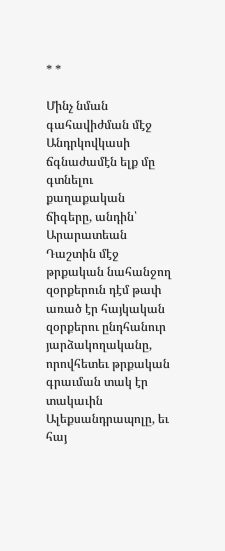* *

Մինչ նման գահավիժման մէջ Անդրկովկասի ճգնաժամէն ելք մը գտնելու քաղաքական ճիգերը, անդին՝ Արարատեան Դաշտին մէջ թրքական նահանջող զօրքերուն դէմ թափ առած էր հայկական զօրքերու ընդհանուր յարձակողականը, որովհետեւ թրքական գրաւման տակ էր տակաւին Ալեքսանդրապոլը, եւ հայ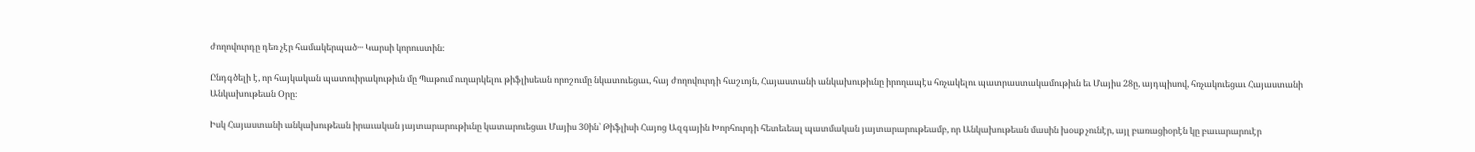ժողովուրդը դեռ չէր համակերպած․․․ Կարսի կորուստին։

Ընդգծելի է, որ հայկական պատուիրակութիւն մը Պաթում ուղարկելու թիֆլիսեան որոշումը նկատուեցաւ, հայ ժողովուրդի հաշւոյն, Հայաստանի անկախութիւնը իրողապէս հռչակելու պատրաստակամութիւն եւ Մայիս 28ը, այդպիսով, հռչակուեցաւ Հայաստանի Անկախութեան Օրը։

Իսկ Հայաստանի անկախութեան իրաւական յայտարարութիւնը կատարուեցաւ Մայիս 30ին՝ Թիֆլիսի Հայոց Ազգային Խորհուրդի հետեւեալ պատմական յայտարարութեամբ, որ Անկախութեան մասին խօսք չունէր, այլ բառացիօրէն կը բաւարարուէր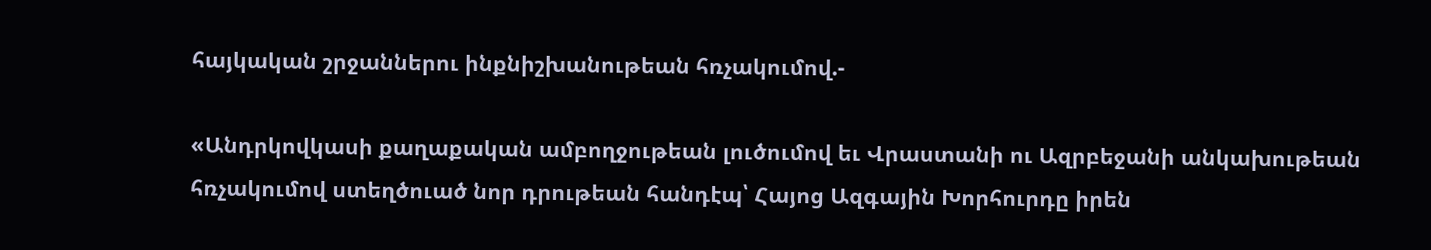հայկական շրջաններու ինքնիշխանութեան հռչակումով.-

«Անդրկովկասի քաղաքական ամբողջութեան լուծումով եւ Վրաստանի ու Ազրբեջանի անկախութեան հռչակումով ստեղծուած նոր դրութեան հանդէպ՝ Հայոց Ազգային Խորհուրդը իրեն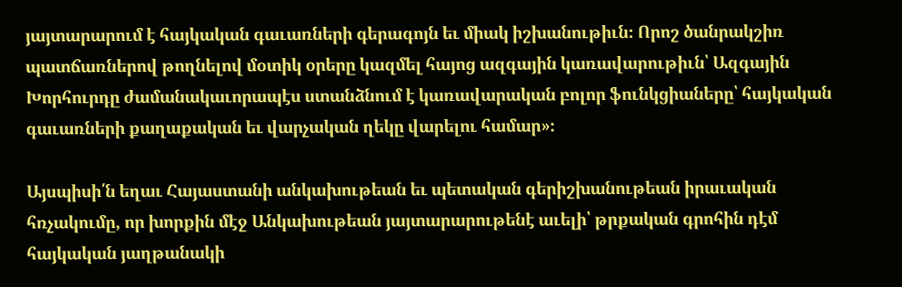յայտարարում է հայկական գաւառների գերագոյն եւ միակ իշխանութիւն։ Որոշ ծանրակշիռ պատճառներով թողնելով մօտիկ օրերը կազմել հայոց ազգային կառավարութիւն՝ Ազգային Խորհուրդը ժամանակաւորապէս ստանձնում է կառավարական բոլոր ֆունկցիաները՝ հայկական գաւառների քաղաքական եւ վարչական ղեկը վարելու համար»։

Այսպիսի՛ն եղաւ Հայաստանի անկախութեան եւ պետական գերիշխանութեան իրաւական հռչակումը, որ խորքին մէջ Անկախութեան յայտարարութենէ աւելի՝ թրքական գրոհին դէմ հայկական յաղթանակի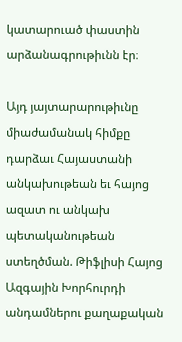կատարուած փաստին արձանագրութիւնն էր։

Այդ յայտարարութիւնը միաժամանակ հիմքը դարձաւ Հայաստանի անկախութեան եւ հայոց ազատ ու անկախ պետականութեան ստեղծման. Թիֆլիսի Հայոց Ազգային Խորհուրդի անդամներու քաղաքական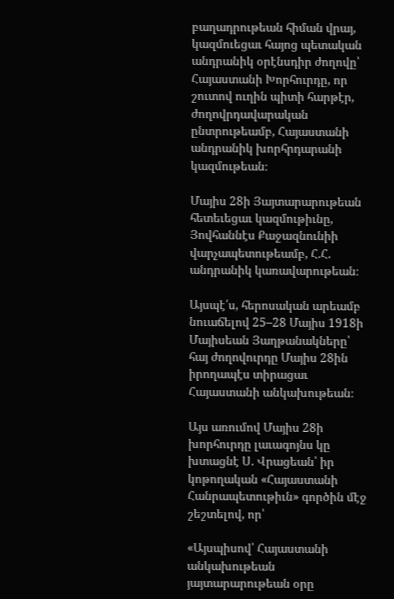բաղադրութեան հիման վրայ, կազմուեցաւ հայոց պետական անդրանիկ օրէնսդիր ժողովը՝ Հայաստանի Խորհուրդը, որ շուտով ուղին պիտի հարթէր, ժողովրդավարական ընտրութեամբ, Հայաստանի անդրանիկ խորհրդարանի կազմութեան։

Մայիս 28ի Յայտարարութեան հետեւեցաւ կազմութիւնը, Յովհաննէս Քաջազնունիի վարչապետութեամբ, Հ.Հ. անդրանիկ կառավարութեան։

Այսպէ՛ս, հերոսական արեամբ նուաճելով 25–28 Մայիս 1918ի Մայիսեան Յաղթանակները՝ հայ ժողովուրդը Մայիս 28ին իրողապէս տիրացաւ Հայաստանի անկախութեան։

Այս առումով Մայիս 28ի խորհուրդը լաւագոյնս կը խտացնէ Ս. Վրացեան՝ իր կոթողական «Հայաստանի Հանրապետութիւն» գործին մէջ շեշտելով, որ՝

«Այսպիսով՝ Հայաստանի անկախութեան յայտարարութեան օրը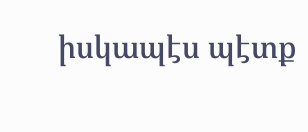իսկապէս պէտք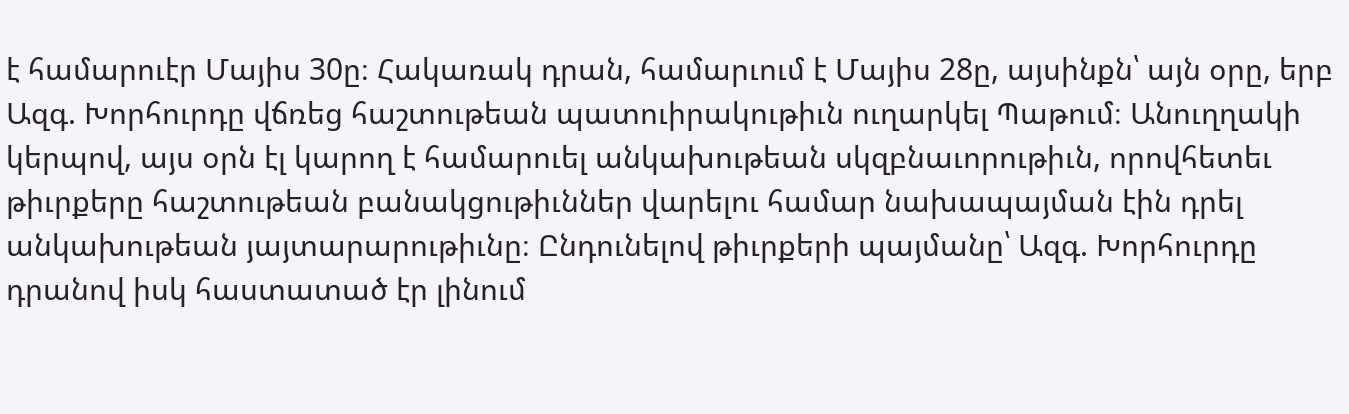է համարուէր Մայիս 30ը։ Հակառակ դրան, համարւում է Մայիս 28ը, այսինքն՝ այն օրը, երբ Ազգ. Խորհուրդը վճռեց հաշտութեան պատուիրակութիւն ուղարկել Պաթում։ Անուղղակի կերպով, այս օրն էլ կարող է համարուել անկախութեան սկզբնաւորութիւն, որովհետեւ թիւրքերը հաշտութեան բանակցութիւններ վարելու համար նախապայման էին դրել անկախութեան յայտարարութիւնը։ Ընդունելով թիւրքերի պայմանը՝ Ազգ. Խորհուրդը դրանով իսկ հաստատած էր լինում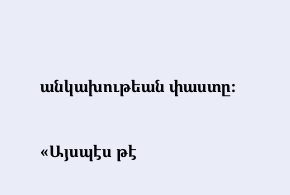անկախութեան փաստը։

«Այսպէս թէ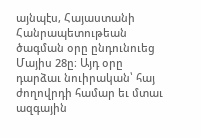այնպէս, Հայաստանի Հանրապետութեան ծագման օրը ընդունուեց Մայիս 28ը։ Այդ օրը դարձաւ նուիրական՝ հայ ժողովրդի համար եւ մտաւ ազգային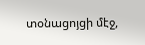տօնացոյցի մէջ,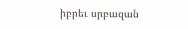իբրեւ սրբազան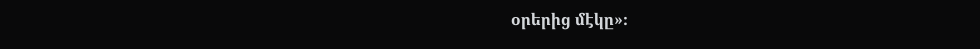օրերից մէկը»։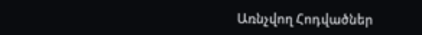Առնչվող Հոդվածներ